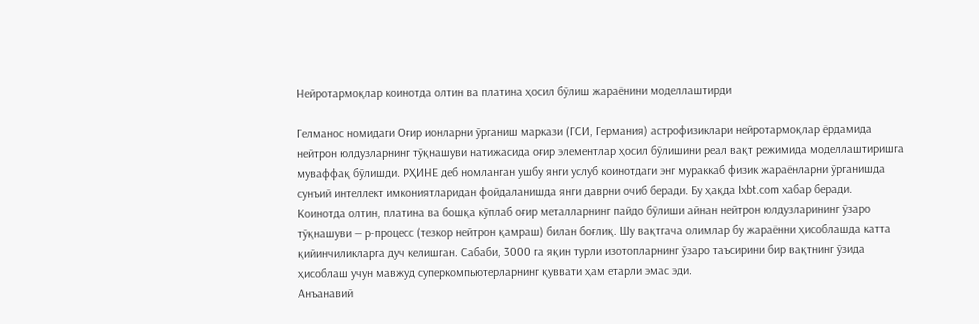Нейротармоқлар коинотда олтин ва платина ҳосил бўлиш жараёнини моделлаштирди

Гелманос номидаги Оғир ионларни ўрганиш маркази (ГСИ, Германия) астрофизиклари нейротармоқлар ёрдамида нейтрон юлдузларнинг тўқнашуви натижасида оғир элементлар ҳосил бўлишини реал вақт режимида моделлаштиришга муваффақ бўлишди. РҲИНE деб номланган ушбу янги услуб коинотдаги энг мураккаб физик жараёнларни ўрганишда сунъий интеллект имкониятларидан фойдаланишда янги даврни очиб беради. Бу ҳақда Ixbt.com хабар беради.
Коинотда олтин, платина ва бошқа кўплаб оғир металларнинг пайдо бўлиши айнан нейтрон юлдузларининг ўзаро тўқнашуви — р-процесс (тезкор нейтрон қамраш) билан боғлиқ. Шу вақтгача олимлар бу жараённи ҳисоблашда катта қийинчиликларга дуч келишган. Сабаби, 3000 га яқин турли изотопларнинг ўзаро таъсирини бир вақтнинг ўзида ҳисоблаш учун мавжуд суперкомпьютерларнинг қуввати ҳам етарли эмас эди.
Анъанавий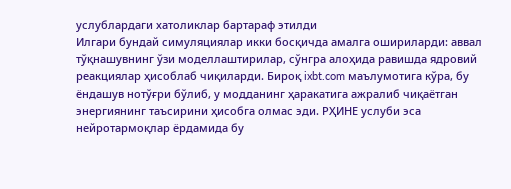услублардаги хатоликлар бартараф этилди
Илгари бундай симуляциялар икки босқичда амалга ошириларди: аввал тўқнашувнинг ўзи моделлаштирилар, сўнгра алоҳида равишда ядровий реакциялар ҳисоблаб чиқиларди. Бироқ ixbt.com маълумотига кўра, бу ёндашув нотўғри бўлиб, у модданинг ҳаракатига ажралиб чиқаётган энергиянинг таъсирини ҳисобга олмас эди. РҲИНE услуби эса нейротармоқлар ёрдамида бу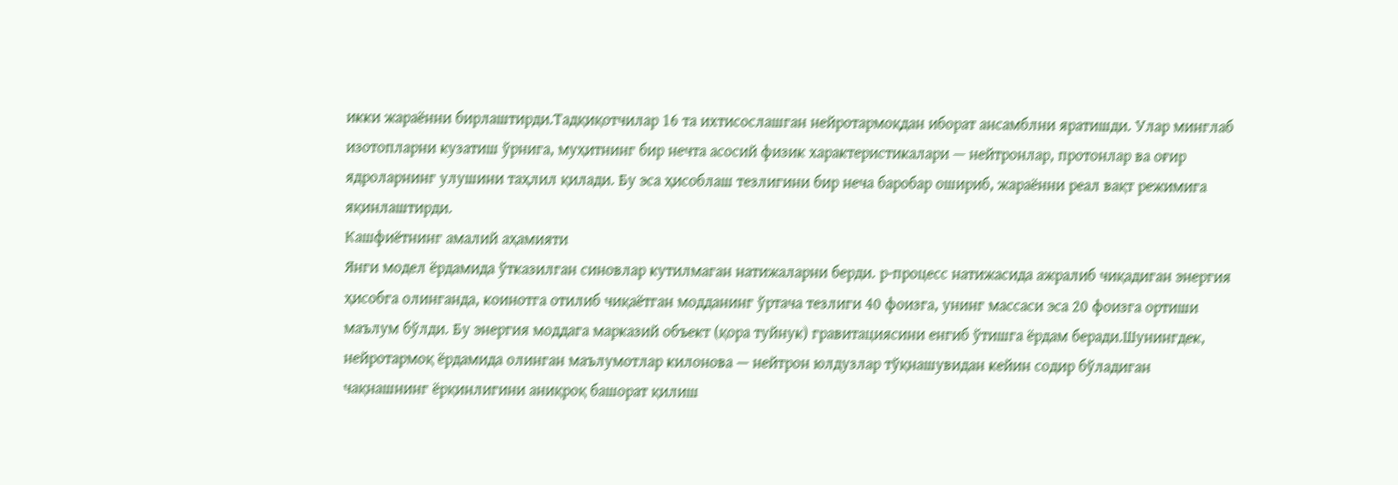икки жараённи бирлаштирди.Тадқиқотчилар 16 та ихтисослашган нейротармоқдан иборат ансамблни яратишди. Улар минглаб изотопларни кузатиш ўрнига, муҳитнинг бир нечта асосий физик характеристикалари — нейтронлар, протонлар ва оғир ядроларнинг улушини таҳлил қилади. Бу эса ҳисоблаш тезлигини бир неча баробар ошириб, жараённи реал вақт режимига яқинлаштирди.
Кашфиётнинг амалий аҳамияти
Янги модел ёрдамида ўтказилган синовлар кутилмаган натижаларни берди. р-процесс натижасида ажралиб чиқадиган энергия ҳисобга олинганда, коинотга отилиб чиқаётган модданинг ўртача тезлиги 40 фоизга, унинг массаси эса 20 фоизга ортиши маълум бўлди. Бу энергия моддага марказий объект (қора туйнук) гравитациясини енгиб ўтишга ёрдам беради.Шунингдек, нейротармоқ ёрдамида олинган маълумотлар килонова — нейтрон юлдузлар тўқнашувидан кейин содир бўладиган чақнашнинг ёрқинлигини аниқроқ башорат қилиш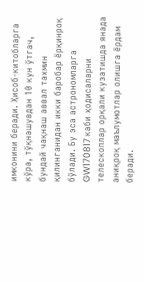имконини беради. Ҳисоб-китобларга кўра, тўқнашувдан 10 кун ўтгач, бундай чақнаш аввал тахмин қилинганидан икки баробар ёрқинроқ бўлади. Бу эса астрономларга GW170817 каби ҳодисаларни телескоплар орқали кузатишда янада аниқроқ маълумотлар олишга ёрдам беради.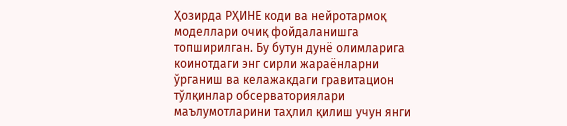Ҳозирда РҲИНE коди ва нейротармоқ моделлари очиқ фойдаланишга топширилган. Бу бутун дунё олимларига коинотдаги энг сирли жараёнларни ўрганиш ва келажакдаги гравитацион тўлқинлар обсерваториялари маълумотларини таҳлил қилиш учун янги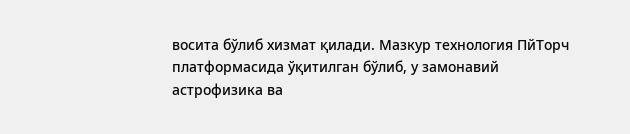восита бўлиб хизмат қилади. Мазкур технология ПйТорч платформасида ўқитилган бўлиб, у замонавий астрофизика ва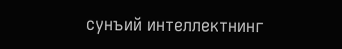сунъий интеллектнинг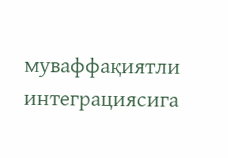муваффақиятли интеграциясига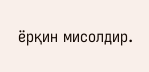ёрқин мисолдир.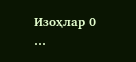Изоҳлар 0
…